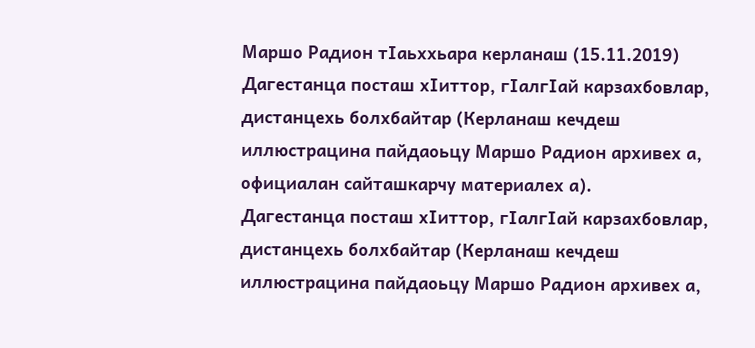Маршо Радион тIаьххьара керланаш (15.11.2019)
Дагестанца посташ хIиттор, гIалгIай карзахбовлар, дистанцехь болхбайтар (Керланаш кечдеш иллюстрацина пайдаоьцу Маршо Радион архивех а, официалан сайташкарчу материалех а).
Дагестанца посташ хIиттор, гIалгIай карзахбовлар, дистанцехь болхбайтар (Керланаш кечдеш иллюстрацина пайдаоьцу Маршо Радион архивех а,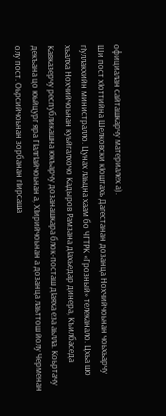официалан сайташкарчу материалех а).
Ши пост хIоттийна Шелковски кIоштахь Дагестанан дозанца Нохчийчоьнан чоьхьарчу гIуллакхийн министралло. Цунах лаьцна хаам бо ЧГТРК «Грозный» телеканало. Цхьа шо хьалха Нохчийчоьнан куьйгалхочо Кадыров Рамзана дIахьедар динера, Къилбаседа Кавказерчу республикашна юкъарчу дозанашкара блок-посташ дIаяха еза аьлла. Коьртачу декъана цо юьйцург яра ГIалгIайчоьнан а, ХIирийчоьнан а дозанца лаьттош йолу Черменан олу пост. Оьрсийчоьнан зорбанан гIирсаша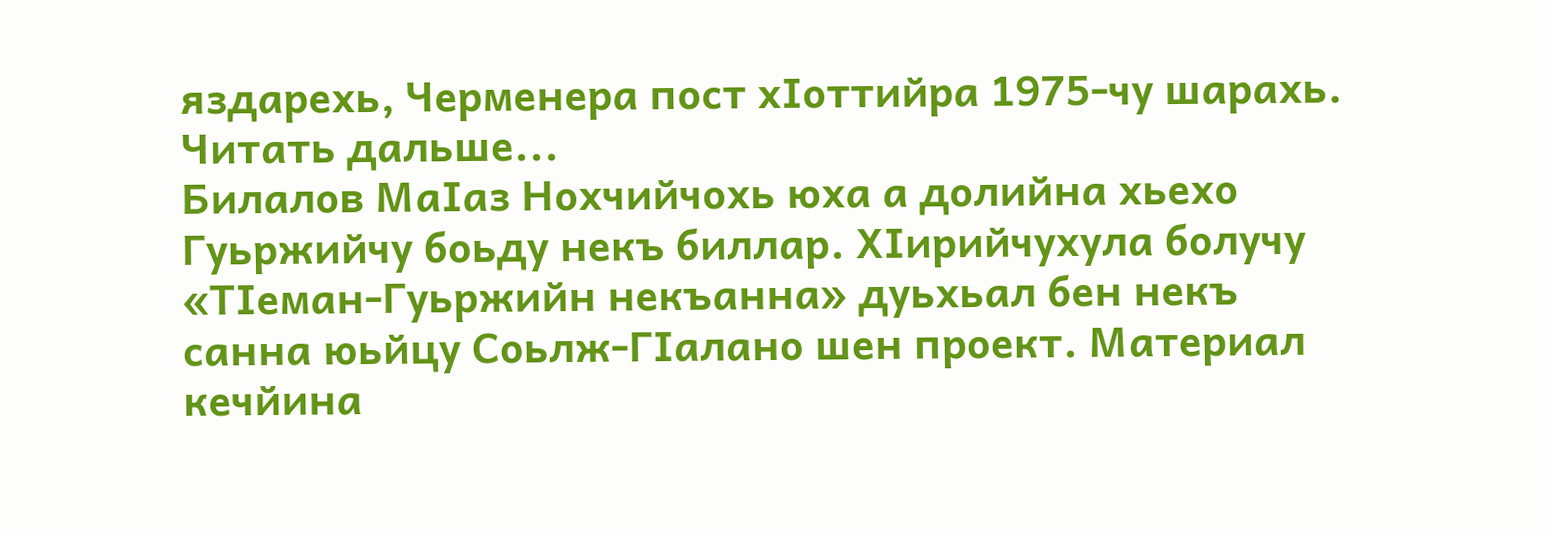яздарехь, Черменера пост хIоттийра 1975-чу шарахь. Читать дальше...
Билалов МаIаз Нохчийчохь юха а долийна хьехо Гуьржийчу боьду некъ биллар. ХIирийчухула болучу «ТIеман-Гуьржийн некъанна» дуьхьал бен некъ санна юьйцу Соьлж-ГIалано шен проект. Материал кечйина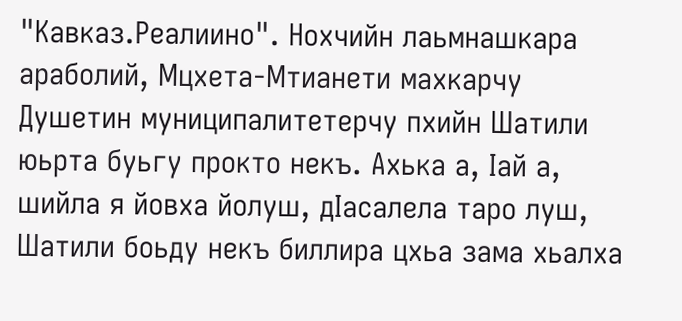"Кавказ.Реалиино". Нохчийн лаьмнашкара араболий, Мцхета-Мтианети махкарчу Душетин муниципалитетерчу пхийн Шатили юьрта буьгу прокто некъ. Ахька а, Iай а, шийла я йовха йолуш, дIасалела таро луш, Шатили боьду некъ биллира цхьа зама хьалха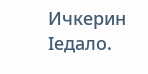Ичкерин Iедало.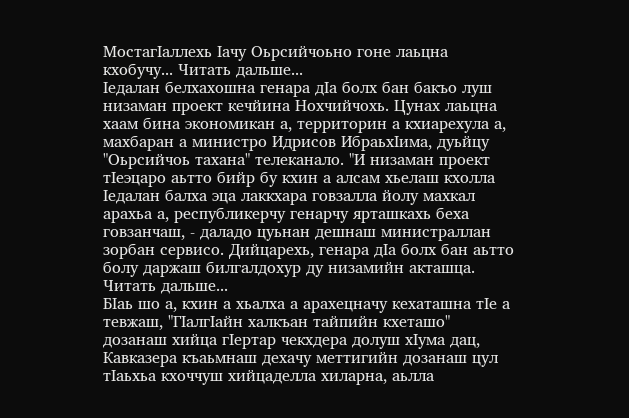МостагIаллехь Iачу Оьрсийчоьно гоне лаьцна кхобучу... Читать дальше...
Iедалан белхахошна генара дIа болх бан бакъо луш низаман проект кечйина Нохчийчохь. Цунах лаьцна хаам бина экономикан а, территорин а кхиарехула а, махбаран а министро Идрисов ИбраьхIима, дуьйцу "Оьрсийчоь тахана" телеканало. "И низаман проект тIеэцаро аьтто бийр бу кхин а алсам хьелаш кхолла Iедалан балха эца лаккхара говзалла йолу махкал арахьа а, республикерчу генарчу ярташкахь беха говзанчаш, - даладо цуьнан дешнаш министраллан зорбан сервисо. Дийцарехь, генара дIа болх бан аьтто болу даржаш билгалдохур ду низамийн акташца. Читать дальше...
БIаь шо а, кхин а хьалха а арахецначу кехаташна тIе а тевжаш, "ГIалгIайн халкъан тайпийн кхеташо" дозанаш хийца гIертар чекхдера долуш хIума дац, Кавказера къаьмнаш дехачу меттигийн дозанаш цул тIаьхьа кхоччуш хийцаделла хиларна, аьлла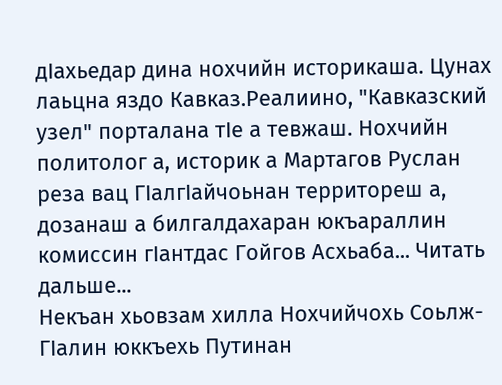дIахьедар дина нохчийн историкаша. Цунах лаьцна яздо Кавказ.Реалиино, "Кавказский узел" порталана тIе а тевжаш. Нохчийн политолог а, историк а Мартагов Руслан реза вац ГIалгIайчоьнан территореш а, дозанаш а билгалдахаран юкъараллин комиссин гIантдас Гойгов Асхьаба... Читать дальше...
Некъан хьовзам хилла Нохчийчохь Соьлж-ГIалин юккъехь Путинан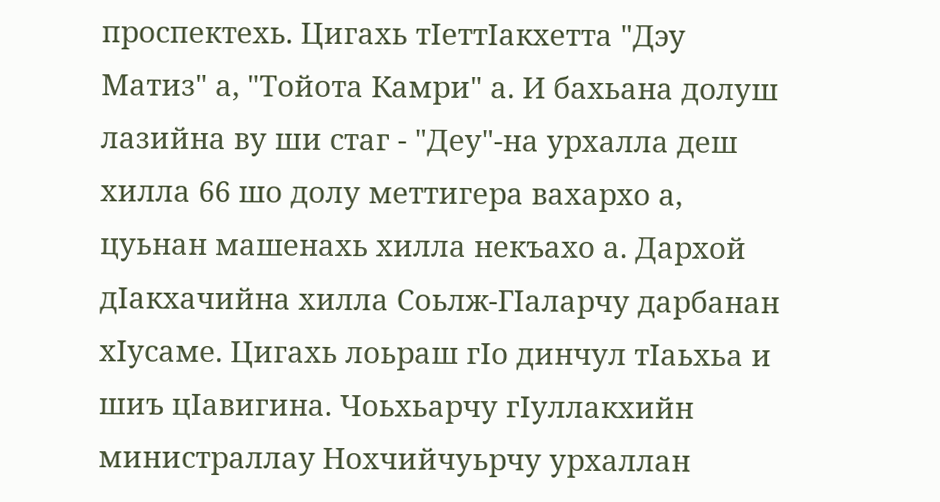проспектехь. Цигахь тIеттIакхетта "Дэу Матиз" а, "Тойота Камри" а. И бахьана долуш лазийна ву ши стаг - "Деу"-на урхалла деш хилла 66 шо долу меттигера вахархо а, цуьнан машенахь хилла некъахо а. Дархой дIакхачийна хилла Соьлж-ГIаларчу дарбанан хIусаме. Цигахь лоьраш гIо динчул тIаьхьа и шиъ цIавигина. Чоьхьарчу гIуллакхийн министраллаy Нохчийчуьрчу урхаллан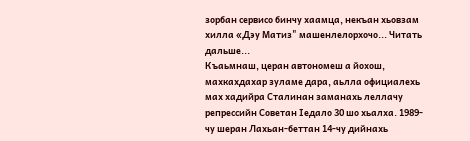зорбан сервисо бинчу хаамца, некъан хьовзам хилла «Дэу Матиз" машенлелорхочо... Читать дальше...
Къаьмнаш, церан автономеш а йохош, махкахдахар зуламе дара, аьлла официалехь мах хадийра Сталинан заманахь леллачу репрессийн Советан Iедало 30 шо хьалха. 1989-чу шеран Лахьан-беттан 14-чу дийнахь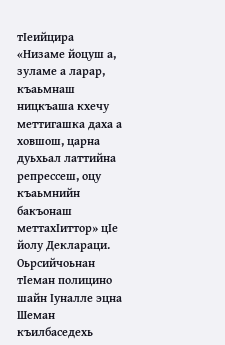тIеийцира «Низаме йоцуш а, зуламе а ларар, къаьмнаш ницкъаша кхечу меттигашка даха а ховшош, царна дуьхьал латтийна репрессеш, оцу къаьмнийн бакъонаш меттахIиттор» цIе йолу Деклараци.
Оьрсийчоьнан тIеман полицино шайн Iуналле эцна Шеман къилбаседехь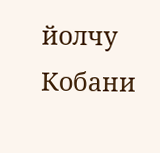йолчу Кобани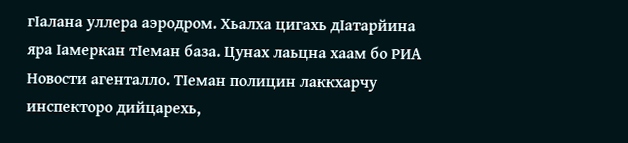гIалана уллера аэродром. Хьалха цигахь дIатарйина яра Iамеркан тIеман база. Цунах лаьцна хаам бо РИА Новости агенталло. ТIеман полицин лаккхарчу инспекторо дийцарехь,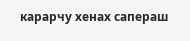карарчу хенах сапераш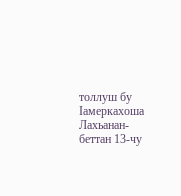толлуш бу Iамеркахоша Лахьанан-беттан 13-чу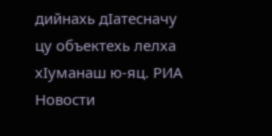дийнахь дIатесначу цу объектехь лелха хIуманаш ю-яц. РИА Новости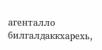агенталло билгалдаккхарехь,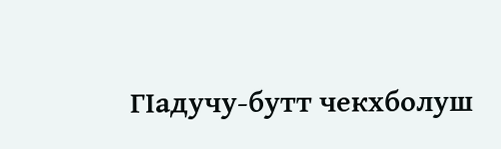ГIадучу-бутт чекхболуш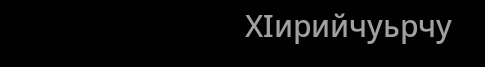ХIирийчуьрчу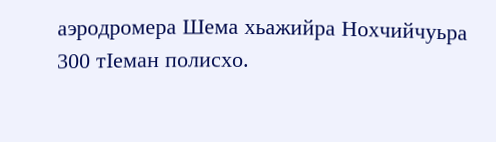аэродромера Шема хьажийра Нохчийчуьра 300 тIеман полисхо.